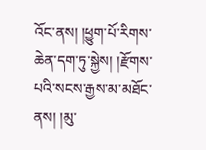འོང་ནས། །ཕྱུག་པོ་རིགས་ཆེན་དག་ཏུ་སྐྱེས། །རྫོགས་པའི་སངས་རྒྱས་མ་མཐོང་ནས། །མུ་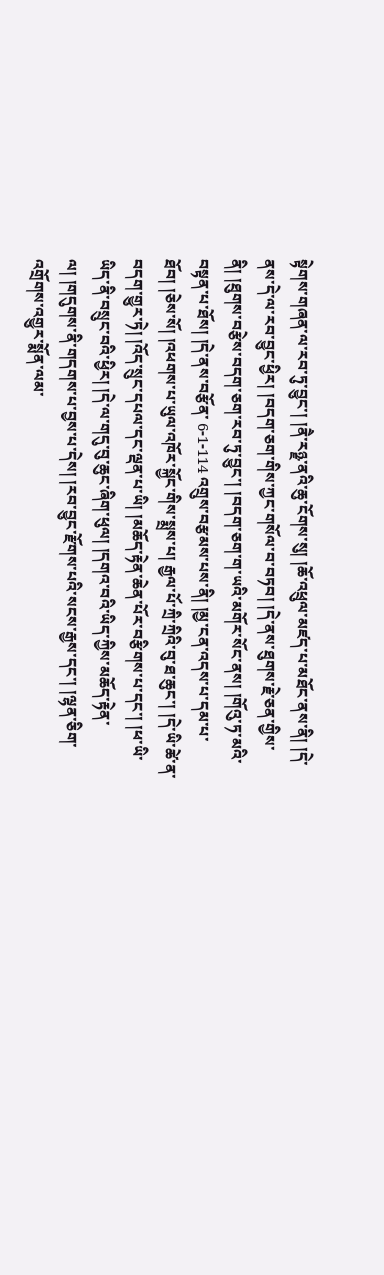སྟེགས་གཞན་ལ་རབ་ཏུ་བྱུང་། །ནཻ་རཉྫ་ནའི་ཆུ་ངོགས་སུ། །ཆོ་འཕྲུལ་མཛད་པ་མཐོང་ནས་ནི། །དེ་ནས་དེ་ལ་རབ་བྱུང་ཕྱིར། །བདག་ཅག་གིས་ཀྱང་གསོལ་བ་བཏབ། །དེ་ནས་ཐུགས་རྗེ་ཅན་གྱིས་ནི། །ཐུགས་བརྩེས་བདག་ཅག་རབ་ཏུ་བྱུང་། །བདག་ཅག་ག་ཡའི་མགོར་སོང་ནས། །གོའུ་ཏ་མའི་བསྟན་པ་ཐོས། །དེ་ནས་བརྩོན་ 6-1-114 འགྲུས་བརྩམས་པས་ནི། །མྱ་ངན་འདས་པ་དམ་པ་ཐོབ། །ཅེས་སོ། །འཕགས་པ་ཡུལ་འཁོར་སྐྱོང་གིས་སྨྲས་པ། རྒྱལ་པོ་ཀྲི་ཀྲིའི་བུ་ཐ་ཆུང་། །དེ་ཡི་ཚེ་ན་བདག་གྱུར་ཏེ། །འོད་སྲུང་དཔལ་དང་ལྡན་པ་ཡི། །མཆོད་རྟེན་ཆེན་པོར་བརྩིགས་པ་དང་། །ཕ་ཡི་ཡིད་ནི་བསྲུང་བའི་ཕྱིར། །དེ་ལ་གདུ་བུ་ཆུང་ཞིག་ཕུལ། །དགའ་བའི་ཡིད་ཀྱིས་མཆོད་རྟེན་ལ། །གདུགས་ནི་གདགས་པ་བྱས་པ་དེས། །རབ་བྱུང་རྫོགས་པའི་སངས་རྒྱས་དང་། །ལྷན་ཅིག་འགྲོགས་འགྱུར་སྨོན་ལམ་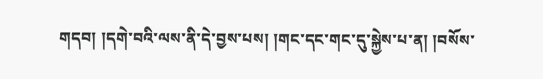གདབ། །དགེ་བའི་ལས་ནི་དེ་བྱས་པས། །གང་དང་གང་དུ་སྐྱེས་པ་ན། །བསོས་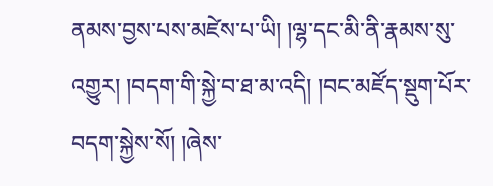ནམས་བྱས་པས་མཛེས་པ་ཡི། །ལྷ་དང་མི་ནི་རྣམས་སུ་འགྱུར། །བདག་གི་སྐྱེ་བ་ཐ་མ་འདི། །བང་མཛོད་སྡུག་པོར་བདག་སྐྱེས་སོ། །ཞེས་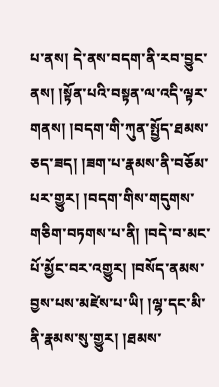པ་ནས། དེ་ནས་བདག་ནི་རབ་བྱུང་ནས། །སྟོན་པའི་བསྟན་ལ་འདི་ལྟར་གནས། །བདག་གི་ཀུན་སྤྱོད་ཐམས་ཅད་ཟད། །ཟག་པ་རྣམས་ནི་བཅོམ་པར་གྱུར། །བདག་གིས་གདུགས་གཅིག་བཏགས་པ་ནི། །བདེ་བ་མང་པོ་མྱོང་བར་འགྱུར། །བསོད་ནམས་བྱས་པས་མཛེས་པ་ཡི། །ལྷ་དང་མི་ནི་རྣམས་སུ་གྱུར། །ཐམས་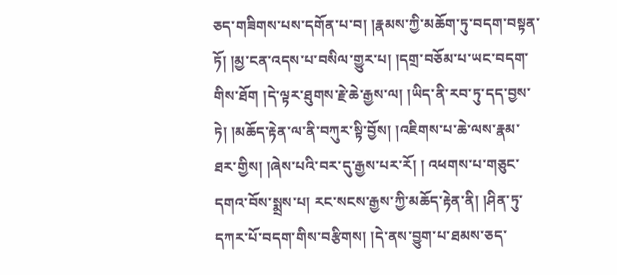ཅད་གཟིགས་པས་དགོན་པ་བ། །རྣམས་ཀྱི་མཆོག་ཏུ་བདག་བསྟན་ཏོ། །མྱ་ངན་འདས་པ་བསིལ་གྱུར་པ། །དགྲ་བཅོམ་པ་ཡང་བདག་གིས་ཐོག །དེ་ལྟར་ཐུགས་རྗེ་ཆེ་རྒྱས་ལ། །ཡིད་ནི་རབ་ཏུ་དད་བྱས་ཏེ། །མཆོད་རྟེན་ལ་ནི་བཀུར་སྟི་བྱོས། །འཇིགས་པ་ཆེ་ལས་རྣམ་ཐར་གྱིས། །ཞེས་པའི་བར་དུ་རྒྱས་པར་རོ། ། འཕགས་པ་གཅུང་དགའ་བོས་སྨྲས་པ། རང་སངས་རྒྱས་ཀྱི་མཆོད་རྟེན་ནི། །ཤིན་ཏུ་དཀར་པོ་བདག་གིས་བརྩིགས། །དེ་ནས་བྱུག་པ་ཐམས་ཅད་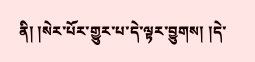ནི། །སེར་པོར་གྱུར་པ་དེ་ལྟར་བྱུགས། །དེ་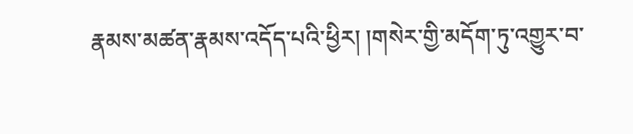རྣམས་མཚན་རྣམས་འདོད་པའི་ཕྱིར། །གསེར་གྱི་མདོག་ཏུ་འགྱུར་བ་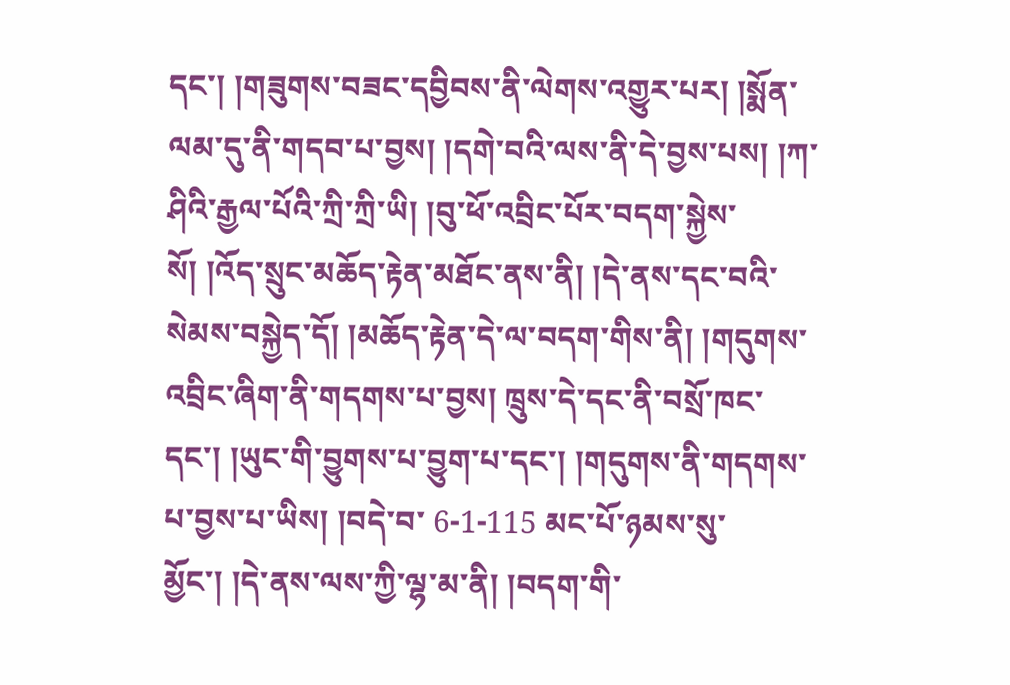དང་། །གཟུགས་བཟང་དབྱིབས་ནི་ལེགས་འགྱུར་པར། །སྨོན་ལམ་དུ་ནི་གདབ་པ་བྱས། །དགེ་བའི་ལས་ནི་དེ་བྱས་པས། །ཀ་ཤིའི་རྒྱལ་པོའི་ཀྲི་ཀྲི་ཡི། །བུ་ཕོ་འབྲིང་པོར་བདག་སྐྱེས་སོ། །འོད་སྲུང་མཆོད་རྟེན་མཐོང་ནས་ནི། །དེ་ནས་དང་བའི་སེམས་བསྐྱེད་དོ། །མཆོད་རྟེན་དེ་ལ་བདག་གིས་ནི། །གདུགས་འབྲིང་ཞིག་ནི་གདགས་པ་བྱས། ཁྲུས་དེ་དང་ནི་བསྲོ་ཁང་དང་། །ཡུང་གི་བྱུགས་པ་བྱུག་པ་དང་། །གདུགས་ནི་གདགས་པ་བྱས་པ་ཡིས། །བདེ་བ་ 6-1-115 མང་པོ་ཉམས་སུ་མྱོང་། །དེ་ནས་ལས་ཀྱི་ལྷ་མ་ནི། །བདག་གི་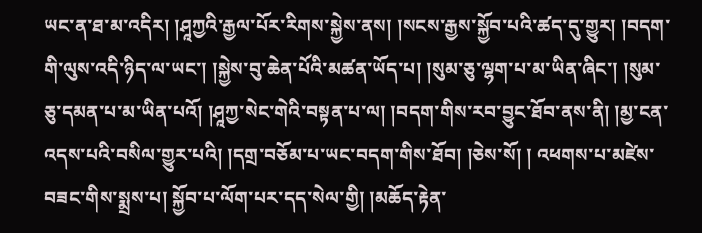ཡང་ན་ཐ་མ་འདིར། །ཤཱཀྱའི་རྒྱལ་པོར་རིགས་སྐྱེས་ནས། །སངས་རྒྱས་སྐྱོབ་པའི་ཚད་དུ་གྱུར། །བདག་གི་ལུས་འདི་ཉིད་ལ་ཡང་། །སྐྱེས་བུ་ཆེན་པོའི་མཚན་ཡོད་པ། །སུམ་ཅུ་ལྷག་པ་མ་ཡིན་ཞིང་། །སུམ་ཅུ་དམན་པ་མ་ཡིན་པའོ། །ཤཱཀྱ་སེང་གེའི་བསྟན་པ་ལ། །བདག་གིས་རབ་བྱུང་ཐོབ་ནས་ནི། །མྱ་ངན་འདས་པའི་བསིལ་གྱུར་པའི། །དགྲ་བཅོམ་པ་ཡང་བདག་གིས་ཐོབ། །ཅེས་སོ། ། འཕགས་པ་མཛེས་བཟང་གིས་སྨྲས་པ། སྐྱོབ་པ་ལོག་པར་དད་སེལ་གྱི། །མཆོད་རྟེན་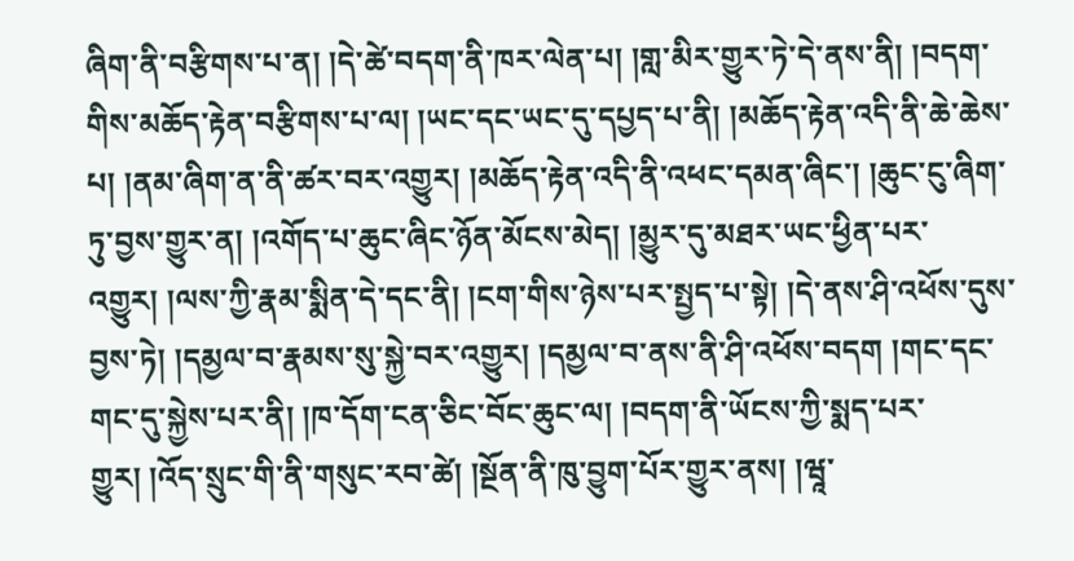ཞིག་ནི་བརྩིགས་པ་ན། །དེ་ཚེ་བདག་ནི་ཁར་ལེན་པ། །གླ་མིར་གྱུར་ཏེ་དེ་ནས་ནི། །བདག་གིས་མཆོད་རྟེན་བརྩིགས་པ་ལ། །ཡང་དང་ཡང་དུ་དཔྱད་པ་ནི། །མཆོད་རྟེན་འདི་ནི་ཆེ་ཆེས་པ། །ནམ་ཞིག་ན་ནི་ཚར་བར་འགྱུར། །མཆོད་རྟེན་འདི་ནི་འཕང་དམན་ཞིང་། །ཆུང་ངུ་ཞིག་ཏུ་བྱས་གྱུར་ན། །འགོད་པ་ཆུང་ཞིང་ཉོན་མོངས་མེད། །མྱུར་དུ་མཐར་ཡང་ཕྱིན་པར་འགྱུར། །ལས་ཀྱི་རྣམ་སྨིན་དེ་དང་ནི། །ངག་གིས་ཉེས་པར་སྤྱད་པ་སྟེ། །དེ་ནས་ཤི་འཕོས་དུས་བྱས་ཏེ། །དམྱལ་བ་རྣམས་སུ་སྐྱེ་བར་འགྱུར། །དམྱལ་བ་ནས་ནི་ཤི་འཕོས་བདག །གང་དང་གང་དུ་སྐྱེས་པར་ནི། །ཁ་དོག་ངན་ཅིང་བོང་ཆུང་ལ། །བདག་ནི་ཡོངས་ཀྱི་སྨད་པར་གྱུར། །འོད་སྲུང་གི་ནི་གསུང་རབ་ཚེ། །སྔོན་ནི་ཁུ་བྱུག་པོར་གྱུར་ནས། །ཝཱ་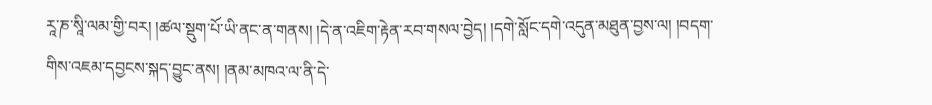རཱ་ཎ་སཱི་ལམ་གྱི་བར། །ཚལ་སྡུག་པོ་ཡི་ནང་ན་གནས། །དེ་ན་འཇིག་རྟེན་རབ་གསལ་བྱེད། །དགེ་སློང་དགེ་འདུན་མཐུན་བྱས་ལ། །བདག་གིས་འཇམ་དབྱངས་སྐད་བྱུང་ནས། །ནམ་མཁའ་ལ་ནི་དེ་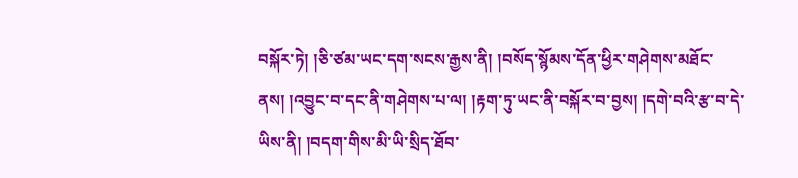བསྐོར་ཏེ། །ཅི་ཙམ་ཡང་དག་སངས་རྒྱས་ནི། །བསོད་སྙོམས་དོན་ཕྱིར་གཤེགས་མཐོང་ནས། །འབྱུང་བ་དང་ནི་གཤེགས་པ་ལ། །རྟག་ཏུ་ཡང་ནི་བསྐོར་བ་བྱས། །དགེ་བའི་རྩ་བ་དེ་ཡིས་ནི། །བདག་གིས་མི་ཡི་སྲིད་ཐོབ་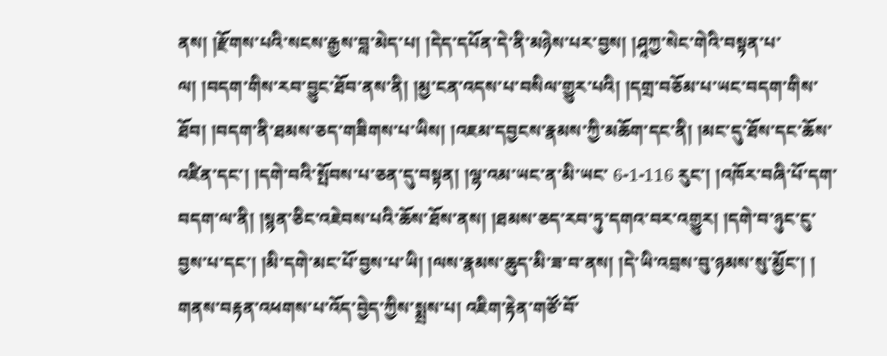ནས། །རྫོགས་པའི་སངས་རྒྱས་བླ་མེད་པ། །དེད་དཔོན་དེ་ནི་མཉེས་པར་བྱས། །ཤཱཀྱ་སེང་གེའི་བསྟན་པ་ལ། །བདག་གིས་རབ་བྱུང་ཐོབ་ནས་ནི། །མྱ་ངན་འདས་པ་བསིལ་གྱུར་པའི། །དགྲ་བཅོམ་པ་ཡང་བདག་གིས་ཐོབ། །བདག་ནི་ཐམས་ཅད་གཟིགས་པ་ཡིས། །འཇམ་དབྱངས་རྣམས་ཀྱི་མཆོག་དང་ནི། །མང་དུ་ཐོས་དང་ཆོས་འཛིན་དང་། །དགེ་བའི་སྤོབས་པ་ཅན་དུ་བསྟན། །ལྷ་འམ་ཡང་ན་མི་ཡང་ 6-1-116 རུང་། །འཁོར་བཞི་པོ་དག་བདག་ལ་ནི། །སྙན་ཅིང་འཇེབས་པའི་ཆོས་ཐོས་ནས། །ཐམས་ཅད་རབ་ཏུ་དགའ་བར་འགྱུར། །དགེ་བ་ཉུང་ངུ་བྱས་པ་དང་། །མི་དགེ་མང་པོ་བྱས་པ་ཡི། །ལས་རྣམས་ཆུད་མི་ཟ་བ་ནས། །དེ་ཡི་འབྲས་བུ་ཉམས་སུ་མྱོང་། ། གནས་བརྟན་འཕགས་པ་འོད་བྱེད་ཀྱིས་སྨྲས་པ། འཇིག་རྟེན་གཙོ་བོ་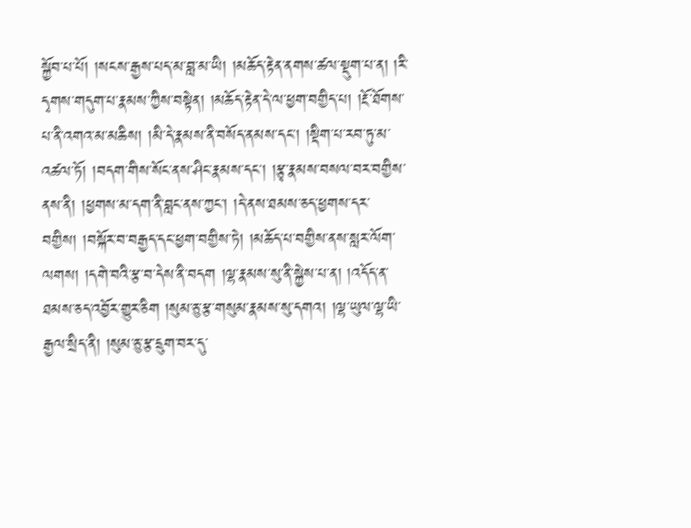སྐྱོབ་པ་པོ། །སངས་རྒྱས་པད་མ་བླ་མ་ཡི། །མཆོད་རྟེན་ནགས་ཚལ་སྡུག་པ་ན། །རི་དྭགས་གདུག་པ་རྣམས་ཀྱིས་བསྟེན། །མཆོད་རྟེན་དེ་ལ་ཕྱག་བགྱིད་པ། །རྔོ་ཐོགས་པ་ནི་འགའ་མ་མཆིས། །མི་དེ་རྣམས་ནི་བསོད་ནམས་དང་། །སྡིག་པ་རབ་ཏུ་མ་འཚལ་ཏོ། །བདག་གིས་སོང་ནས་ཤིང་རྣམས་དང་། །རྩྭ་རྣམས་བསལ་བར་བགྱིས་ནས་ནི། །ཕྱགས་མ་དག་ནི་བླང་ནས་ཀྱང་། །དེ་ནས་ཐམས་ཅད་ཕྱགས་དར་བགྱིས། །བསྐོར་བ་བརྒྱད་དང་ཕྱག་བགྱིས་ཏེ། །མཆོད་པ་བགྱིས་ནས་སླར་ལོག་ལགས། །དགེ་བའི་རྩ་བ་དེས་ནི་བདག །ལྷ་རྣམས་སུ་ནི་སྐྱེས་པ་ན། །འདོད་ན་ཐམས་ཅད་འབྱོར་གྱུར་ཅིག །སུམ་ཅུ་རྩ་གསུམ་རྣམས་སུ་དགའ། །ལྷ་ཡུལ་ལྷ་ཡི་རྒྱལ་སྲིད་ནི། །སུམ་ཅུ་རྩ་དྲུག་བར་དུ་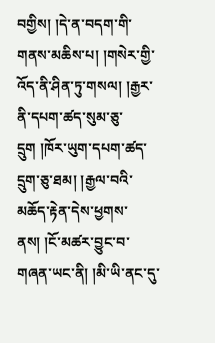བགྱིས། །དེ་ན་བདག་གི་གནས་མཆིས་པ། །གསེར་གྱི་འོད་ནི་ཤིན་ཏུ་གསལ། །རྒྱར་ནི་དཔག་ཚད་སུམ་ཅུ་དྲུག །ཁོར་ཡུག་དཔག་ཚད་དྲུག་ཅུ་ཐམ། །རྒྱལ་བའི་མཆོད་རྟེན་དེས་ཕྱགས་ནས། །ངོ་མཚར་བྱུང་བ་གཞན་ཡང་ནི། །མི་ཡི་ནང་དུ་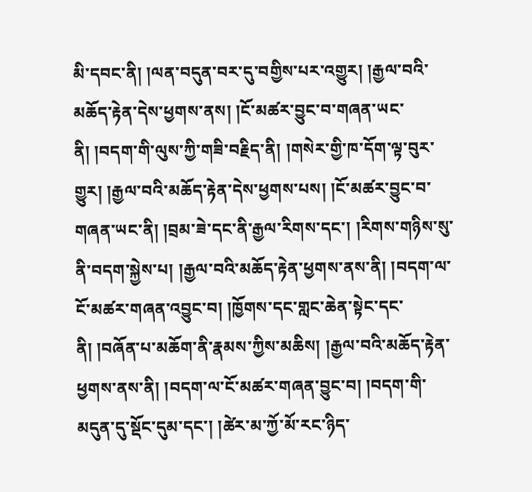མི་དབང་ནི། །ལན་བདུན་བར་དུ་བགྱིས་པར་འགྱུར། །རྒྱལ་བའི་མཆོད་རྟེན་དེས་ཕྱགས་ནས། །ངོ་མཚར་བྱུང་བ་གཞན་ཡང་ནི། །བདག་གི་ལུས་ཀྱི་གཟི་བརྗིད་ནི། །གསེར་གྱི་ཁ་དོག་ལྟ་བུར་གྱུར། །རྒྱལ་བའི་མཆོད་རྟེན་དེས་ཕྱགས་པས། །ངོ་མཚར་བྱུང་བ་གཞན་ཡང་ནི། །བྲམ་ཟེ་དང་ནི་རྒྱལ་རིགས་དང་། །རིགས་གཉིས་སུ་ནི་བདག་སྐྱེས་པ། །རྒྱལ་བའི་མཆོད་རྟེན་ཕྱགས་ནས་ནི། །བདག་ལ་ངོ་མཚར་གཞན་འབྱུང་བ། །ཁྱོགས་དང་གླང་ཆེན་སྟེང་དང་ནི། །བཞོན་པ་མཆོག་ནི་རྣམས་ཀྱིས་མཆིས། །རྒྱལ་བའི་མཆོད་རྟེན་ཕྱགས་ནས་ནི། །བདག་ལ་ངོ་མཚར་གཞན་བྱུང་བ། །བདག་གི་མདུན་དུ་སྡོང་དུམ་དང་། །ཚེར་མ་ཀྱོ་མོ་རང་ཉིད་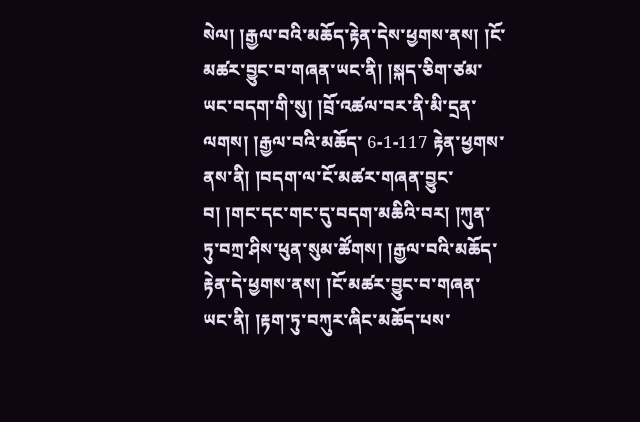སེལ། །རྒྱལ་བའི་མཆོད་རྟེན་དེས་ཕྱགས་ནས། །ངོ་མཚར་བྱུང་བ་གཞན་ཡང་ནི། །སྐད་ཅིག་ཙམ་ཡང་བདག་གི་སུ། །བྲོ་འཚལ་བར་ནི་མི་དྲན་ལགས། །རྒྱལ་བའི་མཆོད་ 6-1-117 རྟེན་ཕྱགས་ནས་ནི། །བདག་ལ་ངོ་མཚར་གཞན་བྱུང་བ། །གང་དང་གང་དུ་བདག་མཆིའི་བར། །ཀུན་ཏུ་བཀྲ་ཤིས་ཕུན་སུམ་ཚོགས། །རྒྱལ་བའི་མཆོད་རྟེན་དེ་ཕྱགས་ནས། །ངོ་མཚར་བྱུང་བ་གཞན་ཡང་ནི། །རྟག་ཏུ་བཀུར་ཞིང་མཆོད་པས་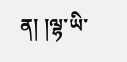ན། །ལྷ་ཡི་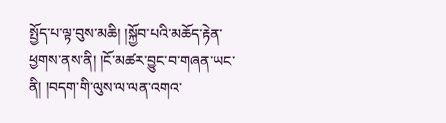སྤྱོད་པ་ལྟ་བུས་མཆི། །སྐྱོབ་པའི་མཆོད་རྟེན་ཕྱགས་ནས་ནི། །ངོ་མཚར་བྱུང་བ་གཞན་ཡང་ནི། །བདག་གི་ལུས་ལ་ལན་འགའ་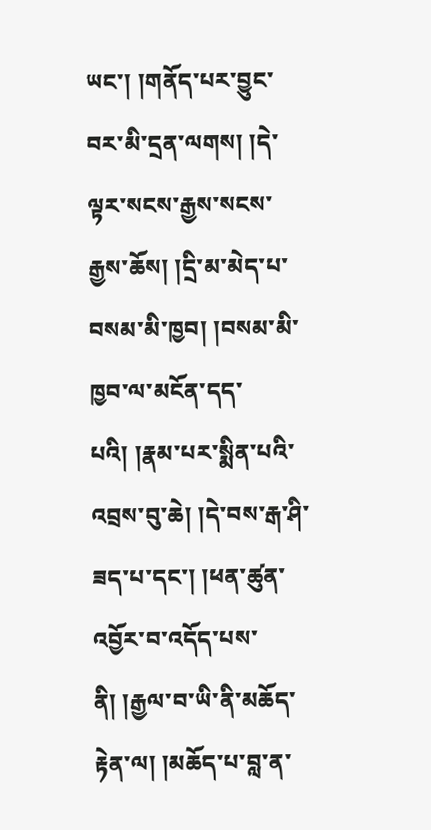ཡང་། །གནོད་པར་བྱུང་བར་མི་དྲན་ལགས། །དེ་ལྟར་སངས་རྒྱས་སངས་རྒྱས་ཆོས། །དྲི་མ་མེད་པ་བསམ་མི་ཁྱབ། །བསམ་མི་ཁྱབ་ལ་མངོན་དད་པའི། །རྣམ་པར་སྨིན་པའི་འབྲས་བུ་ཆེ། །དེ་བས་རྒ་ཤི་ཟད་པ་དང་། །ཕན་ཚུན་འབྱོར་བ་འདོད་པས་ནི། །རྒྱལ་བ་ཡི་ནི་མཆོད་རྟེན་ལ། །མཆོད་པ་བླ་ན་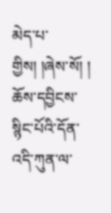མེད་པ་གྱིས། །ཞེས་སོ། ། ཆོས་དབྱིངས་སྙིང་པོའི་དོན་འདི་ཀུན་ལ་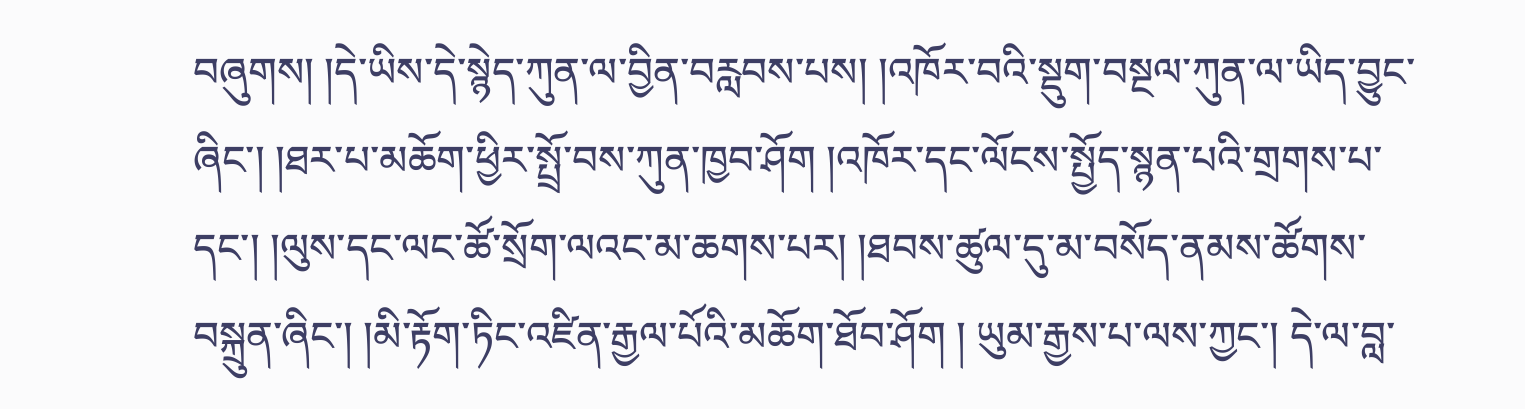བཞུགས། །དེ་ཡིས་དེ་སྙེད་ཀུན་ལ་བྱིན་བརླབས་པས། །འཁོར་བའི་སྡུག་བསྔལ་ཀུན་ལ་ཡིད་བྱུང་ཞིང་། །ཐར་པ་མཆོག་ཕྱིར་སྤྲོ་བས་ཀུན་ཁྱབ་ཤོག །འཁོར་དང་ལོངས་སྤྱོད་སྙན་པའི་གྲགས་པ་དང་། །ལུས་དང་ལང་ཚོ་སྲོག་ལའང་མ་ཆགས་པར། །ཐབས་ཚུལ་དུ་མ་བསོད་ནམས་ཚོགས་བསྐྲུན་ཞིང་། །མི་རྟོག་ཏིང་འཛིན་རྒྱལ་པོའི་མཆོག་ཐོབ་ཤོག ། ཡུམ་རྒྱས་པ་ལས་ཀྱང་། དེ་ལ་བླ་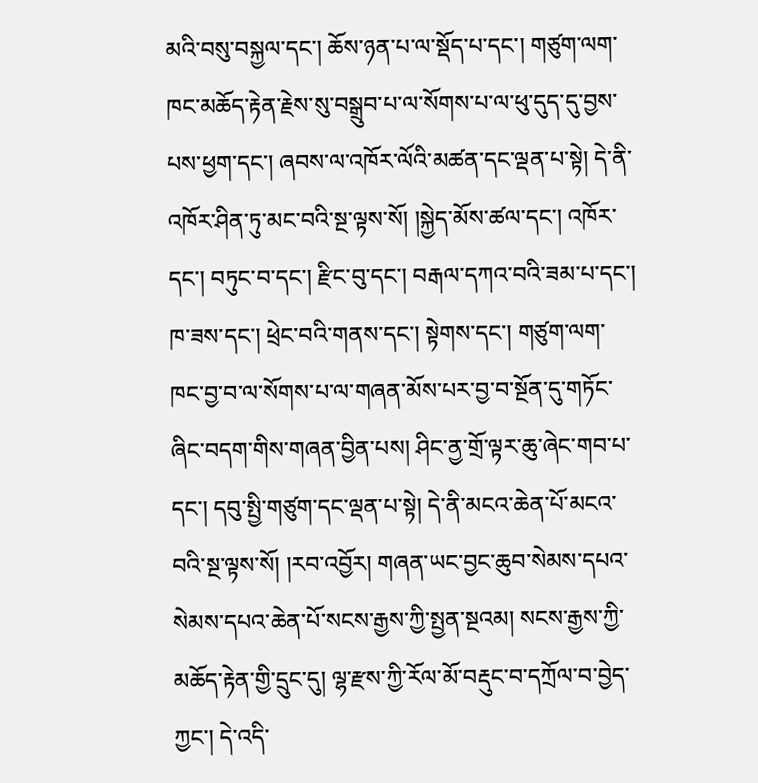མའི་བསུ་བསྐྱལ་དང་། ཆོས་ཉན་པ་ལ་སྡོད་པ་དང་། གཙུག་ལག་ཁང་མཆོད་རྟེན་རྗེས་སུ་བསྒྲུབ་པ་ལ་སོགས་པ་ལ་ཕུ་དུད་དུ་བྱས་པས་ཕྱག་དང་། ཞབས་ལ་འཁོར་ལོའི་མཚན་དང་ལྡན་པ་སྟེ། དེ་ནི་འཁོར་ཤིན་ཏུ་མང་བའི་སྔ་ལྟས་སོ། །སྐྱེད་མོས་ཚལ་དང་། འཁོར་དང་། བཏུང་བ་དང་། རྫིང་བུ་དང་། བརྒལ་དཀའ་བའི་ཟམ་པ་དང་། ཁ་ཟས་དང་། ཕྲེང་བའི་གནས་དང་། སྟེགས་དང་། གཙུག་ལག་ཁང་བྱ་བ་ལ་སོགས་པ་ལ་གཞན་མོས་པར་བྱ་བ་སྔོན་དུ་གཏོང་ཞིང་བདག་གིས་གཞན་བྱིན་པས། ཤིང་ནྱ་གྲོ་ལྟར་ཆུ་ཞེང་གབ་པ་དང་། དབུ་སྤྱི་གཙུག་དང་ལྡན་པ་སྟེ། དེ་ནི་མངའ་ཆེན་པོ་མངའ་བའི་སྔ་ལྟས་སོ། །རབ་འབྱོར། གཞན་ཡང་བྱང་ཆུབ་སེམས་དཔའ་སེམས་དཔའ་ཆེན་པོ་སངས་རྒྱས་ཀྱི་སྤྱན་སྔའམ། སངས་རྒྱས་ཀྱི་མཆོད་རྟེན་གྱི་དྲུང་དུ། ལྷ་རྫས་ཀྱི་རོལ་མོ་བརྡུང་བ་དཀྲོལ་བ་བྱེད་ཀྱང་། དེ་འདི་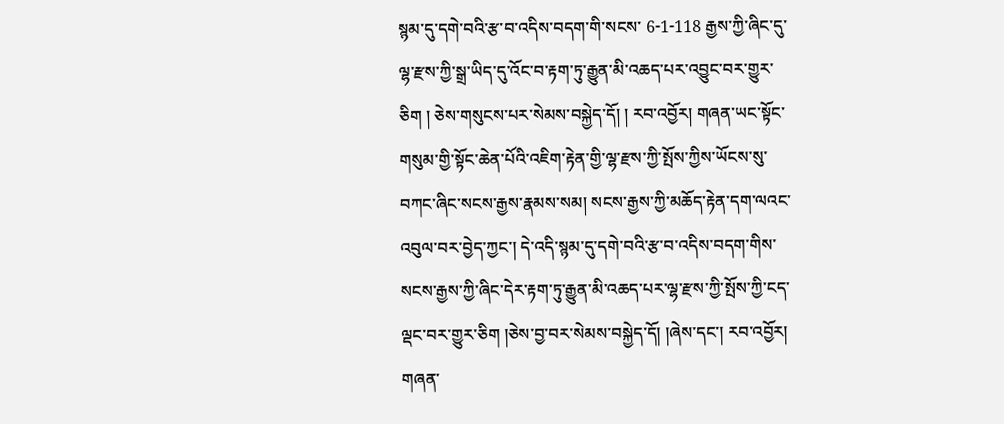སྙམ་དུ་དགེ་བའི་རྩ་བ་འདིས་བདག་གི་སངས་ 6-1-118 རྒྱས་ཀྱི་ཞིང་དུ་ལྷ་རྫས་ཀྱི་སྒྲ་ཡིད་དུ་འོང་བ་རྟག་ཏུ་རྒྱུན་མི་འཆད་པར་འབྱུང་བར་གྱུར་ཅིག ། ཅེས་གསུངས་པར་སེམས་བསྐྱེད་དོ། ། རབ་འབྱོར། གཞན་ཡང་སྟོང་གསུམ་གྱི་སྟོང་ཆེན་པོའི་འཇིག་རྟེན་གྱི་ལྷ་རྫས་ཀྱི་སྤོས་ཀྱིས་ཡོངས་སུ་བཀང་ཞིང་སངས་རྒྱས་རྣམས་སམ། སངས་རྒྱས་ཀྱི་མཆོད་རྟེན་དག་ལའང་འབུལ་བར་བྱེད་ཀྱང་། དེ་འདི་སྙམ་དུ་དགེ་བའི་རྩ་བ་འདིས་བདག་གིས་སངས་རྒྱས་ཀྱི་ཞིང་དེར་རྟག་ཏུ་རྒྱུན་མི་འཆད་པར་ལྷ་རྫས་ཀྱི་སྤོས་ཀྱི་ངད་ལྡང་བར་གྱུར་ཅིག །ཅེས་བྱ་བར་སེམས་བསྐྱེད་དོ། །ཞེས་དང་། རབ་འབྱོར། གཞན་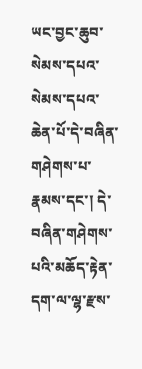ཡང་བྱང་ཆུབ་སེམས་དཔའ་སེམས་དཔའ་ཆེན་པོ་དེ་བཞིན་གཤེགས་པ་རྣམས་དང་། དེ་བཞིན་གཤེགས་པའི་མཆོད་རྟེན་དག་ལ་ལྷ་རྫས་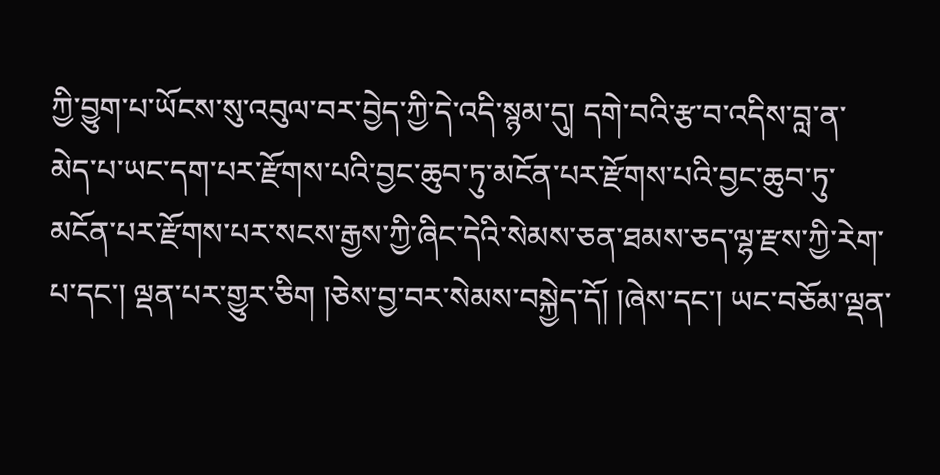ཀྱི་བྱུག་པ་ཡོངས་སུ་འབུལ་བར་བྱེད་ཀྱི་དེ་འདི་སྙམ་དུ། དགེ་བའི་རྩ་བ་འདིས་བླ་ན་མེད་པ་ཡང་དག་པར་རྫོགས་པའི་བྱང་ཆུབ་ཏུ་མངོན་པར་རྫོགས་པའི་བྱང་ཆུབ་ཏུ་མངོན་པར་རྫོགས་པར་སངས་རྒྱས་ཀྱི་ཞིང་དེའི་སེམས་ཅན་ཐམས་ཅད་ལྷ་རྫས་ཀྱི་རེག་པ་དང་། ལྡན་པར་གྱུར་ཅིག །ཅེས་བྱ་བར་སེམས་བསྐྱེད་དོ། །ཞེས་དང་། ཡང་བཅོམ་ལྡན་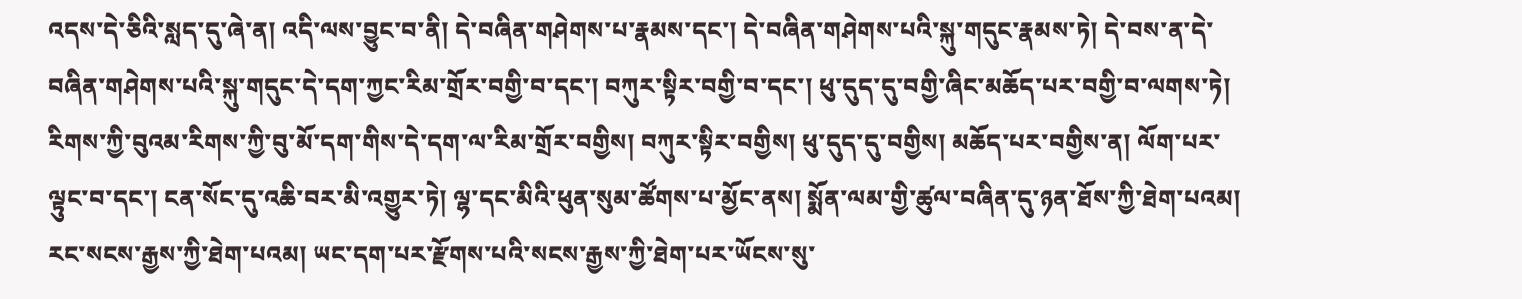འདས་དེ་ཅིའི་སླད་དུ་ཞེ་ན། འདི་ལས་བྱུང་བ་ནི། དེ་བཞིན་གཤེགས་པ་རྣམས་དང་། དེ་བཞིན་གཤེགས་པའི་སྐུ་གདུང་རྣམས་ཏེ། དེ་བས་ན་དེ་བཞིན་གཤེགས་པའི་སྐུ་གདུང་དེ་དག་ཀྱང་རིམ་གྲོར་བགྱི་བ་དང་། བཀུར་སྟིར་བགྱི་བ་དང་། ཕུ་དུད་དུ་བགྱི་ཞིང་མཆོད་པར་བགྱི་བ་ལགས་ཏེ། རིགས་ཀྱི་བུའམ་རིགས་ཀྱི་བུ་མོ་དག་གིས་དེ་དག་ལ་རིམ་གྲོར་བགྱིས། བཀུར་སྟིར་བགྱིས། ཕུ་དུད་དུ་བགྱིས། མཆོད་པར་བགྱིས་ན། ལོག་པར་ལྟུང་བ་དང་། ངན་སོང་དུ་འཆི་བར་མི་འགྱུར་ཏེ། ལྷ་དང་མིའི་ཕུན་སུམ་ཚོགས་པ་མྱོང་ནས། སྨོན་ལམ་གྱི་ཚུལ་བཞིན་དུ་ཉན་ཐོས་ཀྱི་ཐེག་པའམ། རང་སངས་རྒྱས་ཀྱི་ཐེག་པའམ། ཡང་དག་པར་རྫོགས་པའི་སངས་རྒྱས་ཀྱི་ཐེག་པར་ཡོངས་སུ་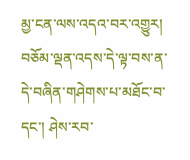མྱ་ངན་ལས་འདའ་བར་འགྱུར། བཅོམ་ལྡན་འདས་དེ་ལྟ་བས་ན་དེ་བཞིན་གཤེགས་པ་མཐོང་བ་དང་། ཤེས་རབ་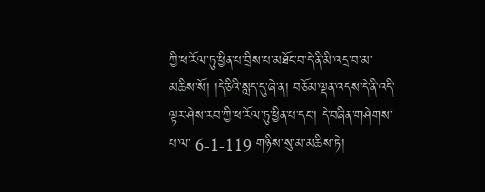ཀྱི་ཕ་རོལ་ཏུ་ཕྱིན་པ་བྲིས་པ་མཐོང་བ་དེ་ནི་མི་འདྲ་བ་མ་མཆིས་སོ། །དེ་ཅིའི་སླད་དུ་ཞེ་ན། བཅོམ་ལྡན་འདས་དེ་ནི་འདི་ལྟར་ཤེས་རབ་ཀྱི་ཕ་རོལ་ཏུ་ཕྱིན་པ་དང་། དེ་བཞིན་གཤེགས་པ་ལ་ 6-1-119 གཉིས་སུ་མ་མཆིས་ཏེ།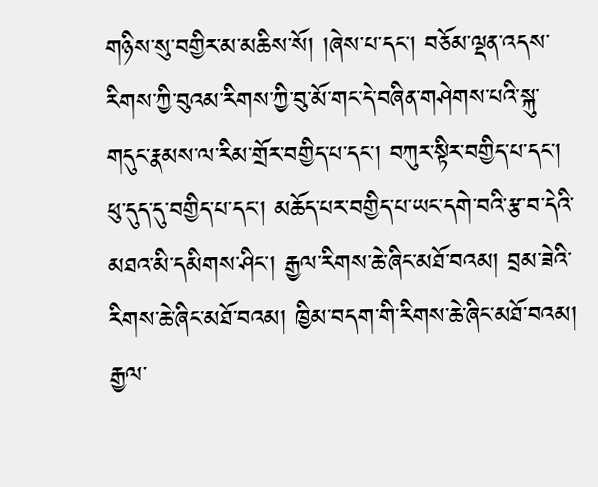གཉིས་སུ་བགྱིར་མ་མཆིས་སོ། །ཞེས་པ་དང་། བཅོམ་ལྡན་འདས་རིགས་ཀྱི་བུའམ་རིགས་ཀྱི་བུ་མོ་གང་དེ་བཞིན་གཤེགས་པའི་སྐུ་གདུང་རྣམས་ལ་རིམ་གྲོར་བགྱིད་པ་དང་། བཀུར་སྟིར་བགྱིད་པ་དང་། ཕུ་དུད་དུ་བགྱིད་པ་དང་། མཆོད་པར་བགྱིད་པ་ཡང་དགེ་བའི་རྩ་བ་དེའི་མཐའ་མི་དམིགས་ཤིང་། རྒྱལ་རིགས་ཆེ་ཞིང་མཐོ་བའམ། བྲམ་ཟེའི་རིགས་ཆེ་ཞིང་མཐོ་བའམ། ཁྱིམ་བདག་གི་རིགས་ཆེ་ཞིང་མཐོ་བའམ། རྒྱལ་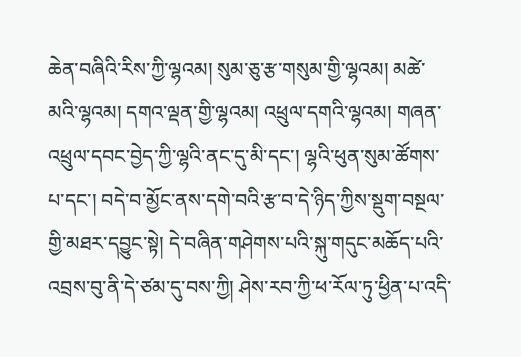ཆེན་བཞིའི་རིས་ཀྱི་ལྷའམ། སུམ་ཅུ་རྩ་གསུམ་གྱི་ལྷའམ། མཚེ་མའི་ལྷའམ། དགའ་ལྡན་གྱི་ལྷའམ། འཕྲུལ་དགའི་ལྷའམ། གཞན་འཕྲུལ་དབང་བྱེད་ཀྱི་ལྷའི་ནང་དུ་མི་དང་། ལྷའི་ཕུན་སུམ་ཚོགས་པ་དང་། བདེ་བ་མྱོང་ནས་དགེ་བའི་རྩ་བ་དེ་ཉིད་ཀྱིས་སྡུག་བསྔལ་གྱི་མཐར་དབྱུང་སྟེ། དེ་བཞིན་གཤེགས་པའི་སྐུ་གདུང་མཆོད་པའི་འབྲས་བུ་ནི་དེ་ཙམ་དུ་བས་ཀྱི། ཤེས་རབ་ཀྱི་ཕ་རོལ་ཏུ་ཕྱིན་པ་འདི་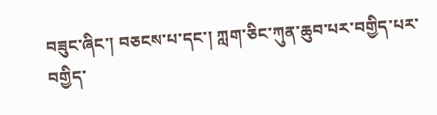བཟུང་ཞིང་། བཅངས་པ་དང་། ཀླག་ཅིང་ཀུན་ཆུབ་པར་བགྱིད་པར་བགྱིད་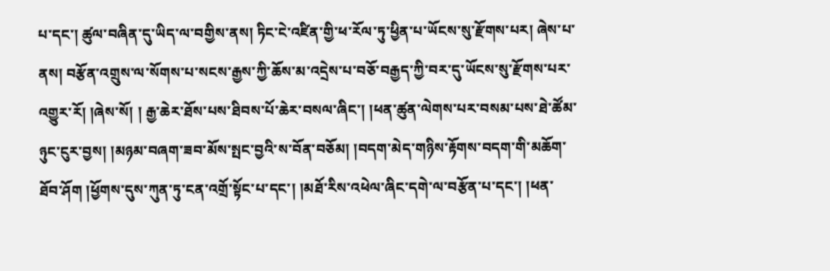པ་དང་། ཚུལ་བཞིན་དུ་ཡིད་ལ་བགྱིས་ནས། ཏིང་ངེ་འཛིན་གྱི་ཕ་རོལ་ཏུ་ཕྱིན་པ་ཡོངས་སུ་རྫོགས་པར། ཞེས་པ་ནས། བརྩོན་འགྲུས་ལ་སོགས་པ་སངས་རྒྱས་ཀྱི་ཆོས་མ་འདྲེས་པ་བཅོ་བརྒྱད་ཀྱི་བར་དུ་ཡོངས་སུ་རྫོགས་པར་འགྱུར་རོ། །ཞེས་སོ། ། རྒྱ་ཆེར་ཐོས་པས་ཐིབས་པོ་ཆེར་བསལ་ཞིང་། །ཕན་ཚུན་ལེགས་པར་བསམ་པས་ཐེ་ཚོམ་ཉུང་ངུར་བྱས། །མཉམ་བཞག་ཟབ་མོས་སྤང་བྱའི་ས་བོན་བཅོམ། །བདག་མེད་གཉིས་རྟོགས་བདག་གི་མཆོག་ཐོབ་ཤོག །ཕྱོགས་དུས་ཀུན་ཏུ་ངན་འགྲོ་སྟོང་པ་དང་། །མཐོ་རིས་འཕེལ་ཞིང་དགེ་ལ་བརྩོན་པ་དང་། །ཕན་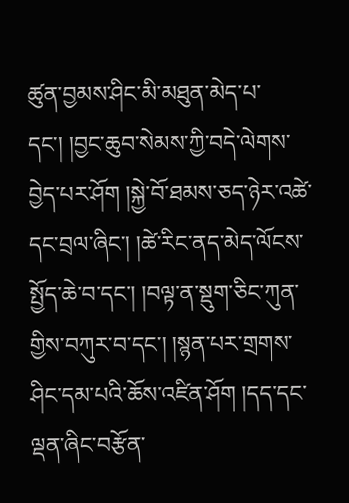ཚུན་བྱམས་ཤིང་མི་མཐུན་མེད་པ་དང་། །བྱང་ཆུབ་སེམས་ཀྱི་བདེ་ལེགས་བྱེད་པར་ཤོག །སྐྱེ་བོ་ཐམས་ཅད་ཉེར་འཚེ་དང་བྲལ་ཞིང་། །ཚེ་རིང་ནད་མེད་ལོངས་སྤྱོད་ཆེ་བ་དང་། །བལྟ་ན་སྡུག་ཅིང་ཀུན་གྱིས་བཀུར་བ་དང་། །སྙན་པར་གྲགས་ཤིང་དམ་པའི་ཆོས་འཛིན་ཤོག །དད་དང་ལྡན་ཞིང་བརྩོན་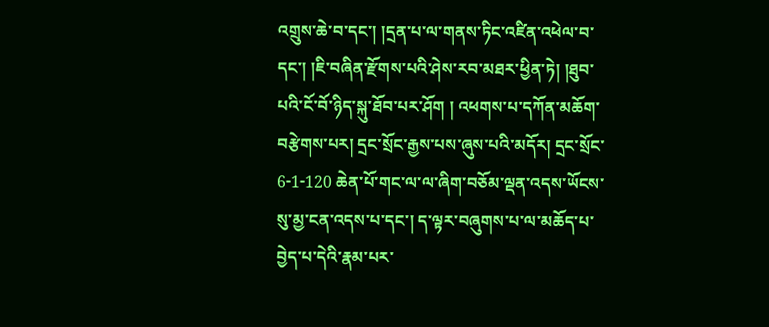འགྲུས་ཆེ་བ་དང་། །དྲན་པ་ལ་གནས་ཏིང་འཛིན་འཕེལ་བ་དང་། །ཇི་བཞིན་རྫོགས་པའི་ཤེས་རབ་མཐར་ཕྱིན་ཏེ། །ཐུབ་པའི་ངོ་བོ་ཉིད་སྐུ་ཐོབ་པར་ཤོག ། འཕགས་པ་དཀོན་མཆོག་བརྩེགས་པར། དྲང་སྲོང་རྒྱས་པས་ཞུས་པའི་མདོར། དྲང་སྲོང་ 6-1-120 ཆེན་པོ་གང་ལ་ལ་ཞིག་བཅོམ་ལྡན་འདས་ཡོངས་སུ་མྱ་ངན་འདས་པ་དང་། ད་ལྟར་བཞུགས་པ་ལ་མཆོད་པ་བྱེད་པ་དེའི་རྣམ་པར་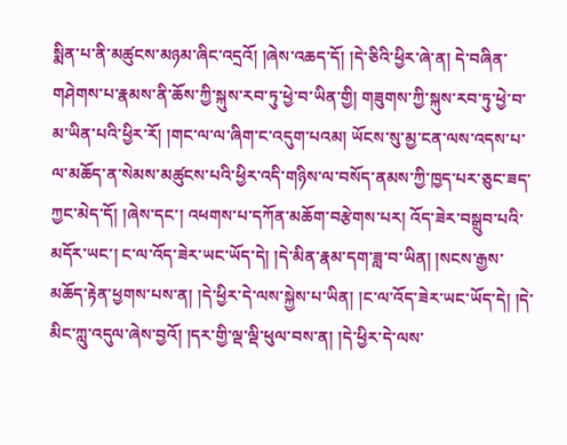སྨིན་པ་ནི་མཚུངས་མཉམ་ཞིང་འདྲའོ། །ཞེས་འཆད་དོ། །དེ་ཅིའི་ཕྱིར་ཞེ་ན། དེ་བཞིན་གཤེགས་པ་རྣམས་ནི་ཆོས་ཀྱི་སྐུས་རབ་ཏུ་ཕྱེ་བ་ཡིན་གྱི། གཟུགས་ཀྱི་སྐུས་རབ་ཏུ་ཕྱེ་བ་མ་ཡིན་པའི་ཕྱིར་རོ། །གང་ལ་ལ་ཞིག་ང་འདུག་པའམ། ཡོངས་སུ་མྱ་ངན་ལས་འདས་པ་ལ་མཆོད་ན་སེམས་མཚུངས་པའི་ཕྱིར་འདི་གཉིས་ལ་བསོད་ནམས་ཀྱི་ཁྱད་པར་ཅུང་ཟད་ཀྱང་མེད་དོ། །ཞེས་དང་། འཕགས་པ་དཀོན་མཆོག་བརྩེགས་པར། འོད་ཟེར་བསྒྲུབ་པའི་མདོར་ཡང་། ང་ལ་འོད་ཟེར་ཡང་ཡོད་དེ། །དེ་མིན་རྣམ་དག་ཟླ་བ་ཡིན། །སངས་རྒྱས་མཆོད་རྟེན་ཕྱགས་པས་ན། །དེ་ཕྱིར་དེ་ལས་སྐྱེས་པ་ཡིན། །ང་ལ་འོད་ཟེར་ཡང་ཡོད་དེ། །དེ་མིང་ཀླུ་འདུལ་ཞེས་བྱའོ། །དར་གྱི་ལྡ་ལྡི་ཕུལ་བས་ན། །དེ་ཕྱིར་དེ་ལས་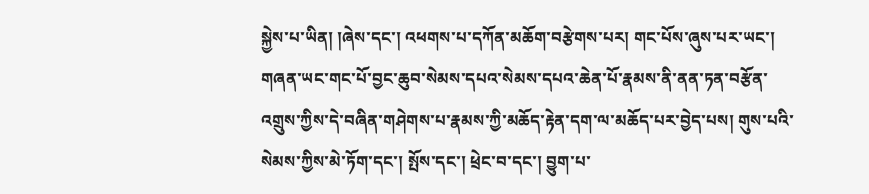སྐྱེས་པ་ཡིན། །ཞེས་དང་། འཕགས་པ་དཀོན་མཆོག་བརྩེགས་པར། གང་པོས་ཞུས་པར་ཡང་། གཞན་ཡང་གང་པོ་བྱང་ཆུབ་སེམས་དཔའ་སེམས་དཔའ་ཆེན་པོ་རྣམས་ནི་ནན་ཏན་བརྩོན་འགྲུས་ཀྱིས་དེ་བཞིན་གཤེགས་པ་རྣམས་ཀྱི་མཆོད་རྟེན་དག་ལ་མཆོད་པར་བྱེད་པས། གུས་པའི་སེམས་ཀྱིས་མེ་ཏོག་དང་། སྤོས་དང་། ཕྲེང་བ་དང་། བྱུག་པ་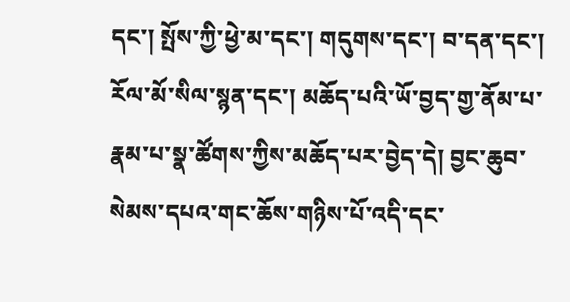དང་། སྤོས་ཀྱི་ཕྱེ་མ་དང་། གདུགས་དང་། བ་དན་དང་། རོལ་མོ་སིལ་སྙན་དང་། མཆོད་པའི་ཡོ་བྱད་གྱ་ནོམ་པ་རྣམ་པ་སྣ་ཚོགས་ཀྱིས་མཆོད་པར་བྱེད་དེ། བྱང་ཆུབ་སེམས་དཔའ་གང་ཆོས་གཉིས་པོ་འདི་དང་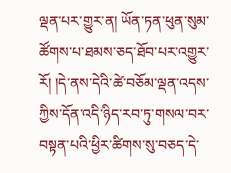ལྡན་པར་གྱུར་ན། ཡོན་ཏན་ཕུན་སུམ་ཚོགས་པ་ཐམས་ཅད་ཐོབ་པར་འགྱུར་རོ། །དེ་ནས་དེའི་ཚེ་བཅོམ་ལྡན་འདས་ཀྱིས་དོན་འདི་ཉིད་རབ་ཏུ་གསལ་བར་བསྟན་པའི་ཕྱིར་ཚིགས་སུ་བཅད་དེ་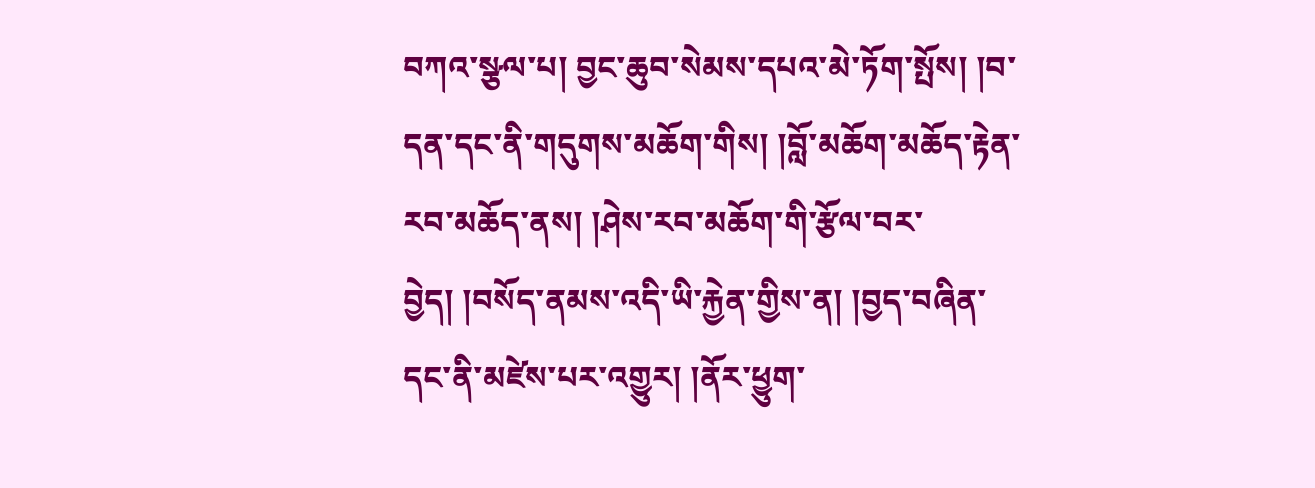བཀའ་སྩལ་པ། བྱང་ཆུབ་སེམས་དཔའ་མེ་ཏོག་སྤོས། །བ་དན་དང་ནི་གདུགས་མཆོག་གིས། །བློ་མཆོག་མཆོད་རྟེན་རབ་མཆོད་ནས། །ཤེས་རབ་མཆོག་གི་རྩོལ་བར་བྱེད། །བསོད་ནམས་འདི་ཡི་རྐྱེན་གྱིས་ན། །བྱད་བཞིན་དང་ནི་མཛེས་པར་འགྱུར། །ནོར་ཕྱུག་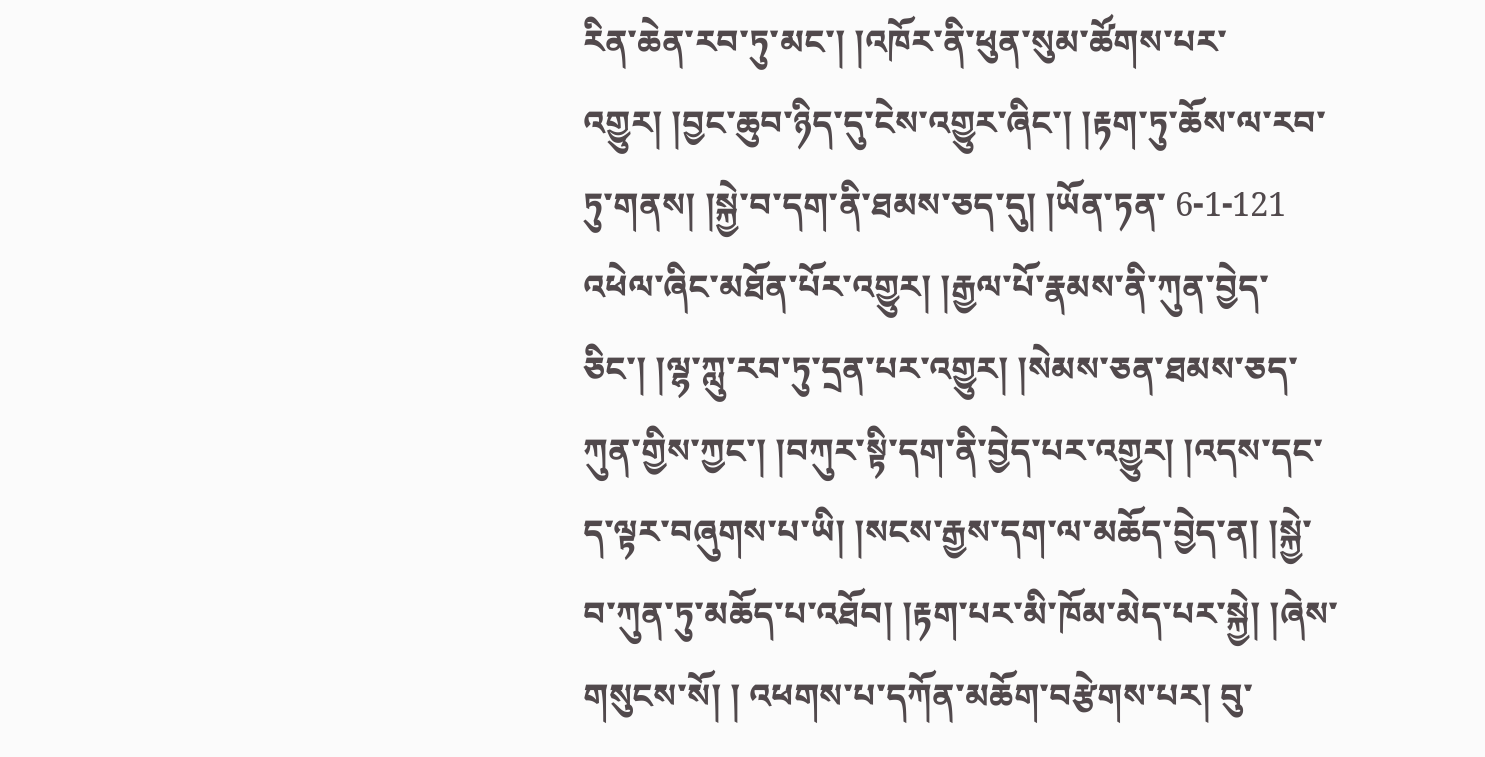རིན་ཆེན་རབ་ཏུ་མང་། །འཁོར་ནི་ཕུན་སུམ་ཚོགས་པར་འགྱུར། །བྱང་ཆུབ་ཉིད་དུ་ངེས་འགྱུར་ཞིང་། །རྟག་ཏུ་ཆོས་ལ་རབ་ཏུ་གནས། །སྐྱེ་བ་དག་ནི་ཐམས་ཅད་དུ། །ཡོན་ཏན་ 6-1-121 འཕེལ་ཞིང་མཐོན་པོར་འགྱུར། །རྒྱལ་པོ་རྣམས་ནི་ཀུན་བྱེད་ཅིང་། །ལྷ་ཀླུ་རབ་ཏུ་དྲན་པར་འགྱུར། །སེམས་ཅན་ཐམས་ཅད་ཀུན་གྱིས་ཀྱང་། །བཀུར་སྟི་དག་ནི་བྱེད་པར་འགྱུར། །འདས་དང་ད་ལྟར་བཞུགས་པ་ཡི། །སངས་རྒྱས་དག་ལ་མཆོད་བྱེད་ན། །སྐྱེ་བ་ཀུན་ཏུ་མཆོད་པ་འཐོབ། །རྟག་པར་མི་ཁོམ་མེད་པར་སྐྱེ། །ཞེས་གསུངས་སོ། ། འཕགས་པ་དཀོན་མཆོག་བརྩེགས་པར། བུ་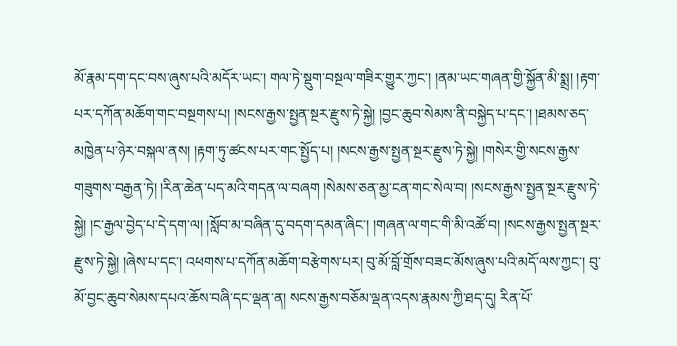མོ་རྣམ་དག་དང་བས་ཞུས་པའི་མདོར་ཡང་། གལ་ཏེ་སྡུག་བསྔལ་གཟིར་གྱུར་ཀྱང་། །ནམ་ཡང་གཞན་གྱི་སྐྱོན་མི་སྨྲ། །རྟག་པར་དཀོན་མཆོག་གང་བསྔགས་པ། །སངས་རྒྱས་སྤྱན་སྔར་རྫུས་ཏེ་སྐྱེ། །བྱང་ཆུབ་སེམས་ནི་བསྐྱེད་པ་དང་། །ཐམས་ཅད་མཁྱེན་པ་ཉེར་བསྐལ་ནས། །རྟག་ཏུ་ཚངས་པར་གང་སྤྱོད་པ། །སངས་རྒྱས་སྤྱན་སྔར་རྫུས་ཏེ་སྐྱེ། །གསེར་གྱི་སངས་རྒྱས་གཟུགས་བརྒྱན་ཏེ། །རིན་ཆེན་པད་མའི་གདན་ལ་བཞག །སེམས་ཅན་མྱ་ངན་གང་སེལ་བ། །སངས་རྒྱས་སྤྱན་སྔར་རྫུས་ཏེ་སྐྱེ། །ང་རྒྱལ་བྱེད་པ་དེ་དག་ལ། །སློབ་མ་བཞིན་དུ་བདག་དམན་ཞིང་། །གཞན་ལ་གང་གི་མི་འཚོ་བ། །སངས་རྒྱས་སྤྱན་སྔར་རྫུས་ཏེ་སྐྱེ། །ཞེས་པ་དང་། འཕགས་པ་དཀོན་མཆོག་བརྩེགས་པར། བུ་མོ་བློ་གྲོས་བཟང་མོས་ཞུས་པའི་མདོ་ལས་ཀྱང་། བུ་མོ་བྱང་ཆུབ་སེམས་དཔའ་ཆོས་བཞི་དང་ལྡན་ན། སངས་རྒྱས་བཅོམ་ལྡན་འདས་རྣམས་ཀྱི་ཐད་དུ། རིན་པོ་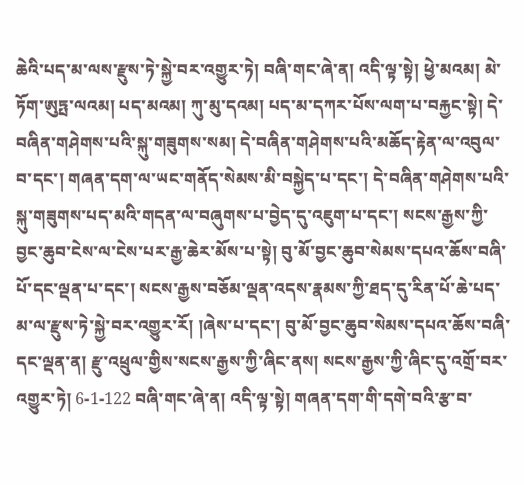ཆེའི་པད་མ་ལས་རྫུས་ཏེ་སྐྱེ་བར་འགྱུར་ཏེ། བཞི་གང་ཞེ་ན། འདི་ལྟ་སྟེ། ཕྱེ་མའམ། མེ་ཏོག་ཨུཏྤ་ལའམ། པད་མའམ། ཀུ་མུ་དའམ། པད་མ་དཀར་པོས་ལག་པ་བརྐྱང་སྟེ། དེ་བཞིན་གཤེགས་པའི་སྐུ་གཟུགས་སམ། དེ་བཞིན་གཤེགས་པའི་མཆོད་རྟེན་ལ་འབུལ་བ་དང་། གཞན་དག་ལ་ཡང་གནོད་སེམས་མི་བསྐྱེད་པ་དང་། དེ་བཞིན་གཤེགས་པའི་སྐུ་གཟུགས་པད་མའི་གདན་ལ་བཞུགས་པ་བྱེད་དུ་འཇུག་པ་དང་། སངས་རྒྱས་ཀྱི་བྱང་ཆུབ་ངེས་ལ་ངེས་པར་རྒྱ་ཆེར་མོས་པ་སྟེ། བུ་མོ་བྱང་ཆུབ་སེམས་དཔའ་ཆོས་བཞི་པོ་དང་ལྡན་པ་དང་། སངས་རྒྱས་བཅོམ་ལྡན་འདས་རྣམས་ཀྱི་ཐད་དུ་རིན་པོ་ཆེ་པད་མ་ལ་རྫུས་ཏེ་སྐྱེ་བར་འགྱུར་རོ། །ཞེས་པ་དང་། བུ་མོ་བྱང་ཆུབ་སེམས་དཔའ་ཆོས་བཞི་དང་ལྡན་ན། རྫུ་འཕྲུལ་གྱིས་སངས་རྒྱས་ཀྱི་ཞིང་ནས། སངས་རྒྱས་ཀྱི་ཞིང་དུ་འགྲོ་བར་འགྱུར་ཏེ། 6-1-122 བཞི་གང་ཞེ་ན། འདི་ལྟ་སྟེ། གཞན་དག་གི་དགེ་བའི་རྩ་བ་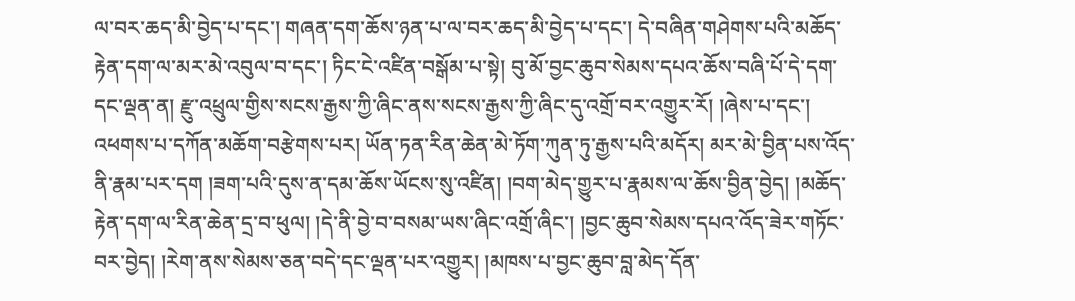ལ་བར་ཆད་མི་བྱེད་པ་དང་། གཞན་དག་ཆོས་ཉན་པ་ལ་བར་ཆད་མི་བྱེད་པ་དང་། དེ་བཞིན་གཤེགས་པའི་མཆོད་རྟེན་དག་ལ་མར་མེ་འབུལ་བ་དང་། ཏིང་ངེ་འཛིན་བསྒོམ་པ་སྟེ། བུ་མོ་བྱང་ཆུབ་སེམས་དཔའ་ཆོས་བཞི་པོ་དེ་དག་དང་ལྡན་ན། རྫུ་འཕྲུལ་གྱིས་སངས་རྒྱས་ཀྱི་ཞིང་ནས་སངས་རྒྱས་ཀྱི་ཞིང་དུ་འགྲོ་བར་འགྱུར་རོ། །ཞེས་པ་དང་། འཕགས་པ་དཀོན་མཆོག་བརྩེགས་པར། ཡོན་ཏན་རིན་ཆེན་མེ་ཏོག་ཀུན་ཏུ་རྒྱས་པའི་མདོར། མར་མེ་བྱིན་པས་འོད་ནི་རྣམ་པར་དག །ཟག་པའི་དུས་ན་དམ་ཆོས་ཡོངས་སུ་འཛིན། །བག་མེད་གྱུར་པ་རྣམས་ལ་ཆོས་བྱིན་བྱེད། །མཆོད་རྟེན་དག་ལ་རིན་ཆེན་དྲ་བ་ཕུལ། །དེ་ནི་བྱེ་བ་བསམ་ཡས་ཞིང་འགྲོ་ཞིང་། །བྱང་ཆུབ་སེམས་དཔའ་འོད་ཟེར་གཏོང་བར་བྱེད། །རེག་ནས་སེམས་ཅན་བདེ་དང་ལྡན་པར་འགྱུར། །མཁས་པ་བྱང་ཆུབ་བླ་མེད་དོན་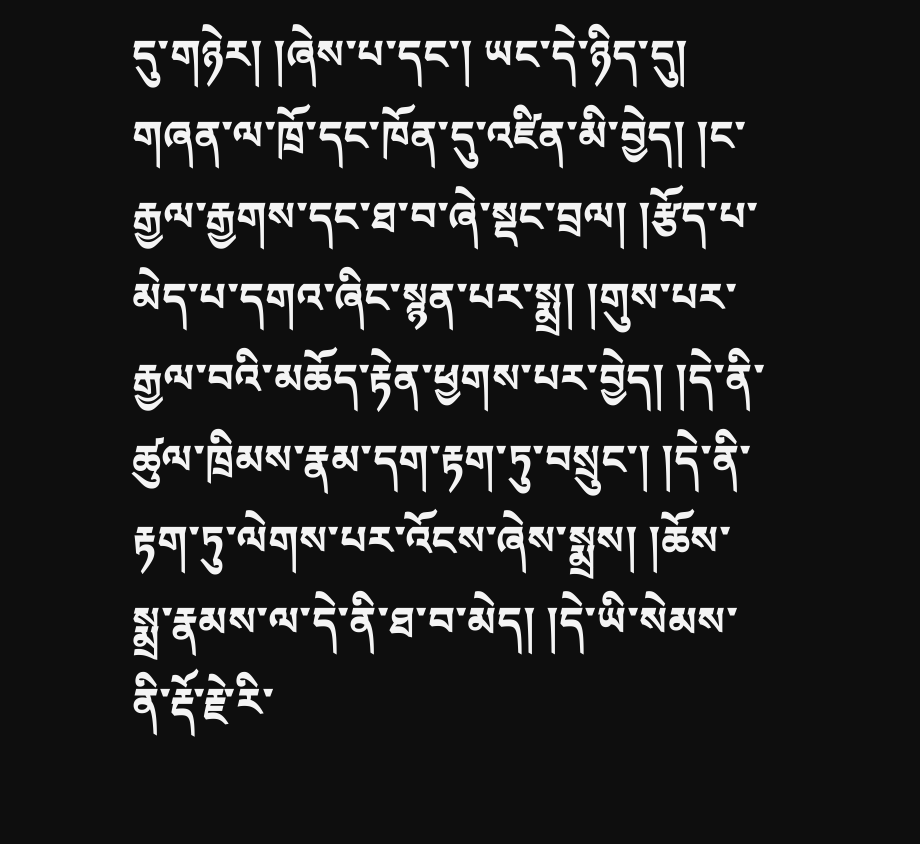དུ་གཉེར། །ཞེས་པ་དང་། ཡང་དེ་ཉིད་དུ། གཞན་ལ་ཁྲོ་དང་ཁོན་དུ་འཛིན་མི་བྱེད། །ང་རྒྱལ་རྒྱགས་དང་ཐ་བ་ཞེ་སྡང་བྲལ། །རྩོད་པ་མེད་པ་དགའ་ཞིང་སྙན་པར་སྨྲ། །གུས་པར་རྒྱལ་བའི་མཆོད་རྟེན་ཕྱགས་པར་བྱེད། །དེ་ནི་ཚུལ་ཁྲིམས་རྣམ་དག་རྟག་ཏུ་བསྲུང་། །དེ་ནི་རྟག་ཏུ་ལེགས་པར་འོངས་ཞེས་སྨྲས། །ཆོས་སྨྲ་རྣམས་ལ་དེ་ནི་ཐ་བ་མེད། །དེ་ཡི་སེམས་ནི་རྡོ་རྗེ་རི་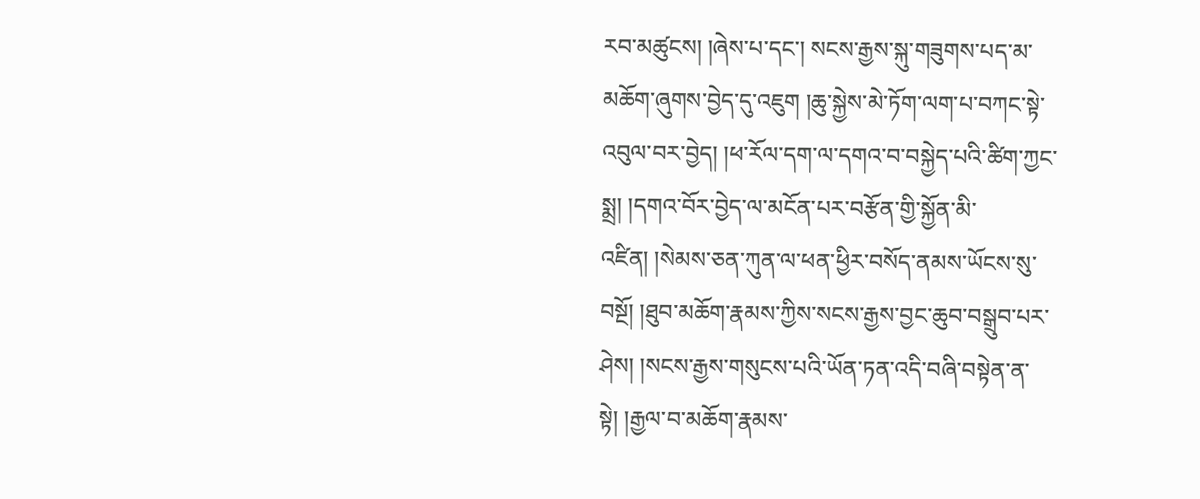རབ་མཚུངས། །ཞེས་པ་དང་། སངས་རྒྱས་སྐུ་གཟུགས་པད་མ་མཆོག་ཞུགས་བྱེད་དུ་འཇུག །ཆུ་སྐྱེས་མེ་ཏོག་ལག་པ་བཀང་སྟེ་འབུལ་བར་བྱེད། །ཕ་རོལ་དག་ལ་དགའ་བ་བསྐྱེད་པའི་ཚིག་ཀྱང་སྨྲ། །དགའ་བོར་བྱེད་ལ་མངོན་པར་བརྩོན་གྱི་སྐྱོན་མི་འཛིན། །སེམས་ཅན་ཀུན་ལ་ཕན་ཕྱིར་བསོད་ནམས་ཡོངས་སུ་བསྔོ། །ཐུབ་མཆོག་རྣམས་ཀྱིས་སངས་རྒྱས་བྱང་ཆུབ་བསྒྲུབ་པར་ཤེས། །སངས་རྒྱས་གསུངས་པའི་ཡོན་ཏན་འདི་བཞི་བསྟེན་ན་སྟེ། །རྒྱལ་བ་མཆོག་རྣམས་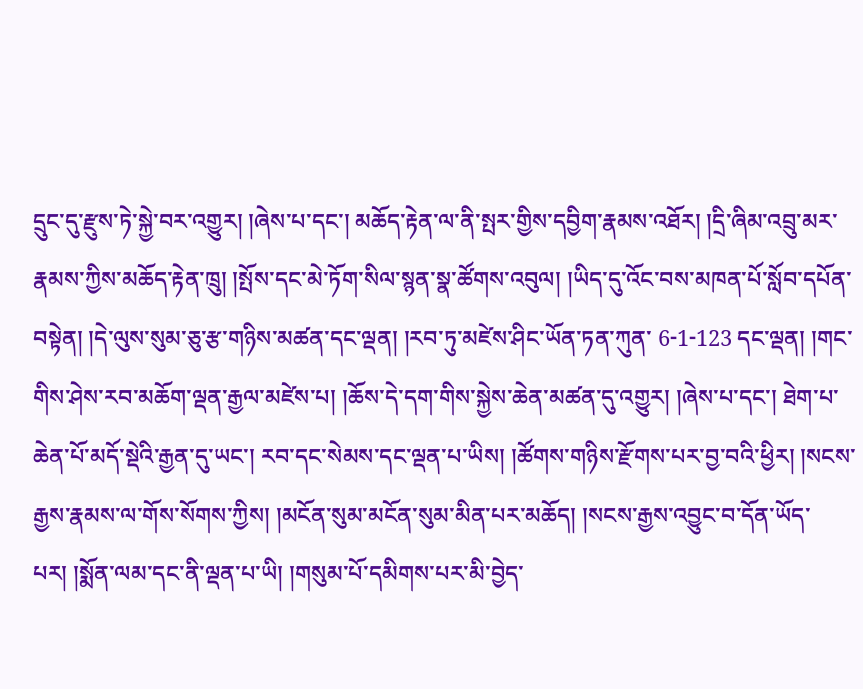དྲུང་དུ་རྫུས་ཏེ་སྐྱེ་བར་འགྱུར། །ཞེས་པ་དང་། མཆོད་རྟེན་ལ་ནི་སྤར་གྱིས་དབྱིག་རྣམས་འཐོར། །དྲི་ཞིམ་འབྲུ་མར་རྣམས་ཀྱིས་མཆོད་རྟེན་ཁྲུ། །སྤོས་དང་མེ་ཏོག་སིལ་སྙན་སྣ་ཚོགས་འབུལ། །ཡིད་དུ་འོང་བས་མཁན་པོ་སློབ་དཔོན་བསྟེན། །དེ་ལུས་སུམ་ཅུ་རྩ་གཉིས་མཚན་དང་ལྡན། །རབ་ཏུ་མཛེས་ཤིང་ཡོན་ཏན་ཀུན་ 6-1-123 དང་ལྡན། །གང་གིས་ཤེས་རབ་མཆོག་ལྡན་རྒྱལ་མཛེས་པ། །ཆོས་དེ་དག་གིས་སྐྱེས་ཆེན་མཚན་དུ་འགྱུར། །ཞེས་པ་དང་། ཐེག་པ་ཆེན་པོ་མདོ་སྡེའི་རྒྱན་དུ་ཡང་། རབ་དང་སེམས་དང་ལྡན་པ་ཡིས། །ཚོགས་གཉིས་རྫོགས་པར་བྱ་བའི་ཕྱིར། །སངས་རྒྱས་རྣམས་ལ་གོས་སོགས་ཀྱིས། །མངོན་སུམ་མངོན་སུམ་མིན་པར་མཆོད། །སངས་རྒྱས་འབྱུང་བ་དོན་ཡོད་པར། །སྨོན་ལམ་དང་ནི་ལྡན་པ་ཡི། །གསུམ་པོ་དམིགས་པར་མི་བྱེད་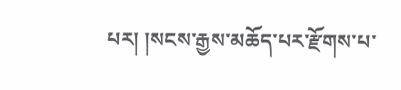པར། །སངས་རྒྱས་མཆོད་པར་རྫོགས་པ་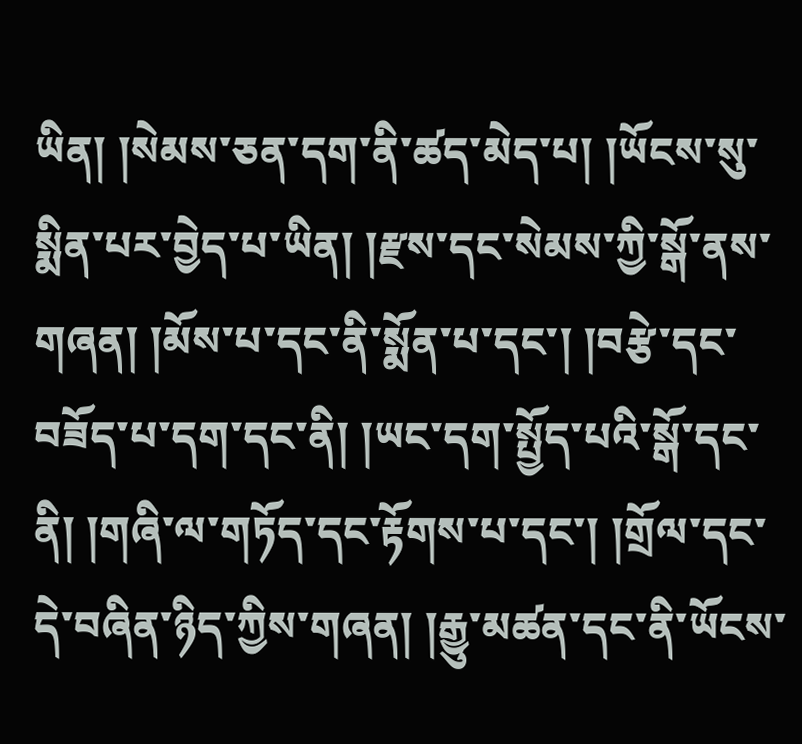ཡིན། །སེམས་ཅན་དག་ནི་ཚད་མེད་པ། །ཡོངས་སུ་སྨིན་པར་བྱེད་པ་ཡིན། །རྫས་དང་སེམས་ཀྱི་སྒོ་ནས་གཞན། །མོས་པ་དང་ནི་སྨོན་པ་དང་། །བརྩེ་དང་བཟོད་པ་དག་དང་ནི། །ཡང་དག་སྤྱོད་པའི་སྒོ་དང་ནི། །གཞི་ལ་གཏོད་དང་རྟོགས་པ་དང་། །གྲོལ་དང་དེ་བཞིན་ཉིད་ཀྱིས་གཞན། །རྒྱུ་མཚན་དང་ནི་ཡོངས་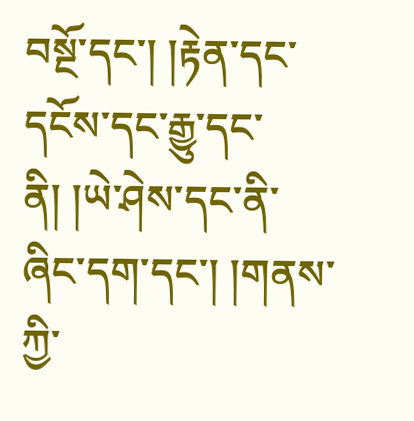བསྔོ་དང་། །རྟེན་དང་དངོས་དང་རྒྱུ་དང་ནི། །ཡེ་ཤེས་དང་ནི་ཞིང་དག་དང་། །གནས་ཀྱི་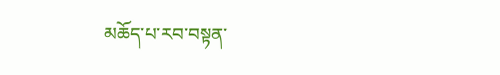མཆོད་པ་རབ་བསྟན་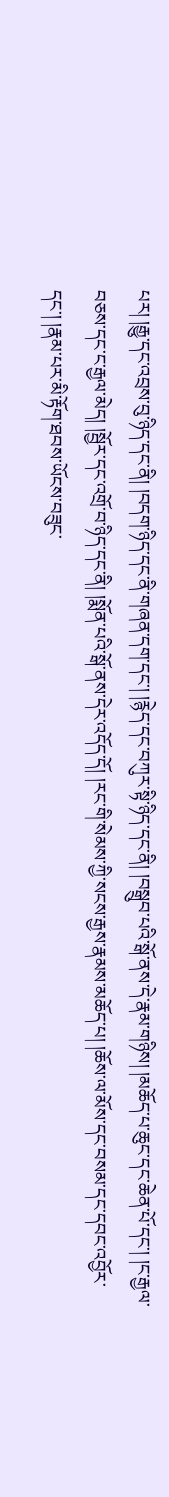པར། །རྒྱུ་དང་འབྲས་བུ་ཉིད་དང་ནི། །བདག་ཉིད་དང་ནི་གཞན་དག་དང་། །རྙེད་དང་བཀུར་སྟི་ཉིད་དང་ནི། །བསྒྲུབ་པའི་སྒོ་ནས་དེ་རྣམ་གཉིས། །མཆོད་པ་ཆུང་དང་ཆེན་པོ་དང་། །ང་རྒྱལ་བཅས་དང་ང་རྒྱལ་མེད། །སྦྱོར་དང་འགྲོ་བ་ཉིད་དང་ནི། །སྨོན་པའི་སྒོ་ནས་དེར་འདོད་དོ། །རང་གི་སེམས་ཀྱི་སངས་རྒྱས་རྣམས་མཆོད་པ། །ཆོས་ལ་མོས་དང་བསམ་དང་དབང་འབྱོར་དང་། །རྣམ་པར་མི་རྟོག་ཐབས་ཡོངས་བཟུང་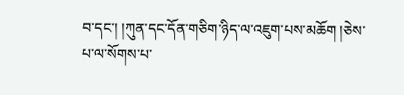བ་དང་། །ཀུན་དང་དོན་གཅིག་ཉིད་ལ་འཇུག་པས་མཆོག །ཅེས་པ་ལ་སོགས་པ་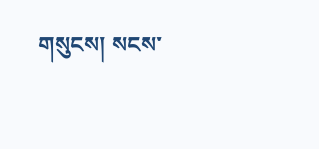གསུངས། སངས་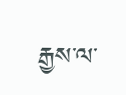རྒྱས་ལ་